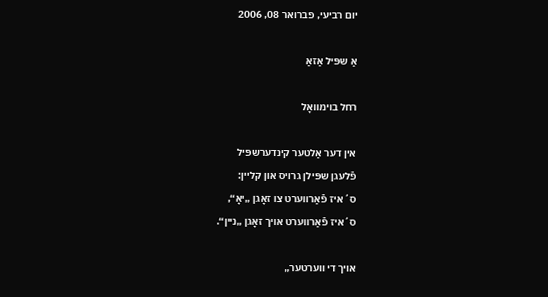יום רביעי, פברואר 08, 2006

אַ שפּיל אַזאַ

רחל בוימוואָל

אין דער אַלטער קינדערשפּיל
פֿלעגן שפּילן גרויס און קליין:
ס´איז פֿאַרווערט צו זאָגן „יאָ“,
ס´איז פֿאַרווערט אויך זאָגן „ניין“.

אויך די ווערטער„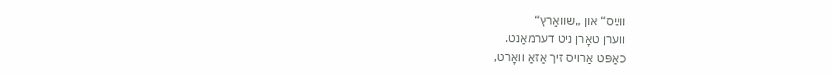ווײַס“ און „שוואַרץ“
ווערן טאָרן ניט דערמאַנט.
כאַפּט אַרויס זיך אַזאַ וואָרט,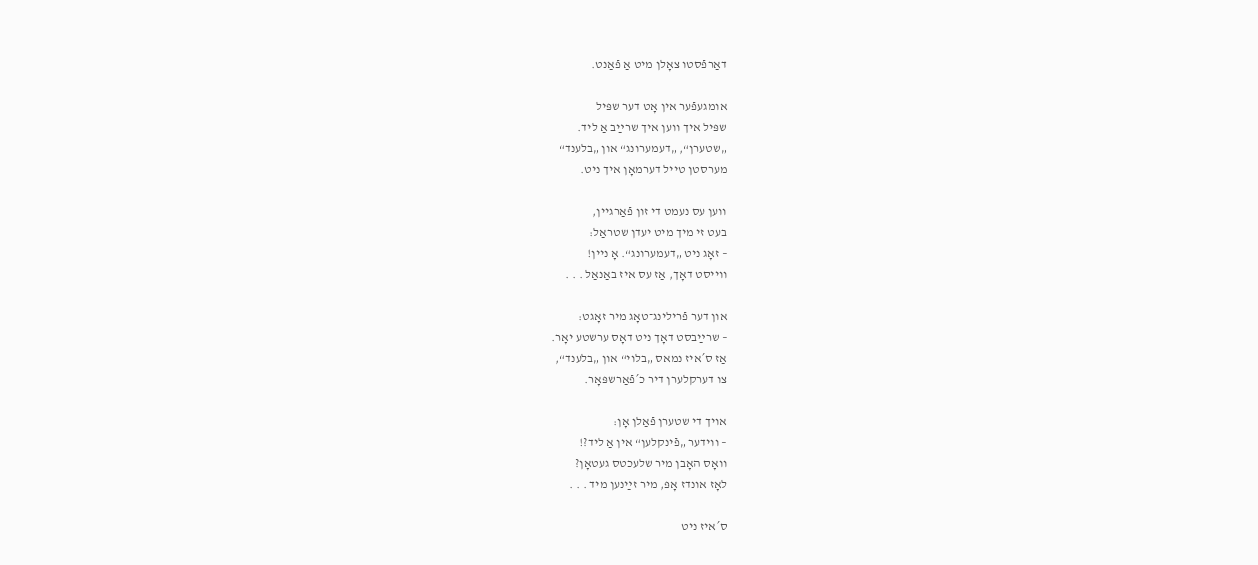דאַרפֿסטו צאָלן מיט אַ פֿאַנט.

אומגעפֿער אין אָט דער שפּיל
שפּיל איך ווען איך שרײַב אַ ליד.
„שטערן“, „דעמערונג“ און „בלענד“
מערסטן טייל דערמאָן איך ניט.

ווען עס נעמט די זון פֿאַרגיין,
בעט זי מיך מיט יעדן שטראַל:
– זאָג ניט „דעמערונג“. אָ ניין!
ווייסט דאָך, אַז עס איז באַנאַל . . .

און דער פֿרילינג־טאָג מיר זאָגט:
– שרײַבסט דאָך ניט דאָס ערשטע יאָר.
אַז ס´איז נמאס „בלוי“ און „בלענד“,
צו דערקלערן דיר כ´פֿאַרשפּאָר.

אויך די שטערן פֿאַלן אָן:
– ווידער „פֿינקלען“ אין אַ ליד?!
וואָס האָבן מיר שלעכטס געטאָן?
לאָז אונדז אָפּ, מיר זײַנען מיד . . .

ס´איז ניט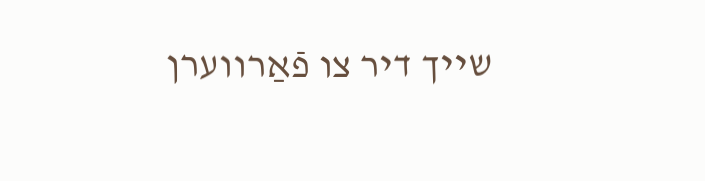שייך דיר צו פֿאַרווערן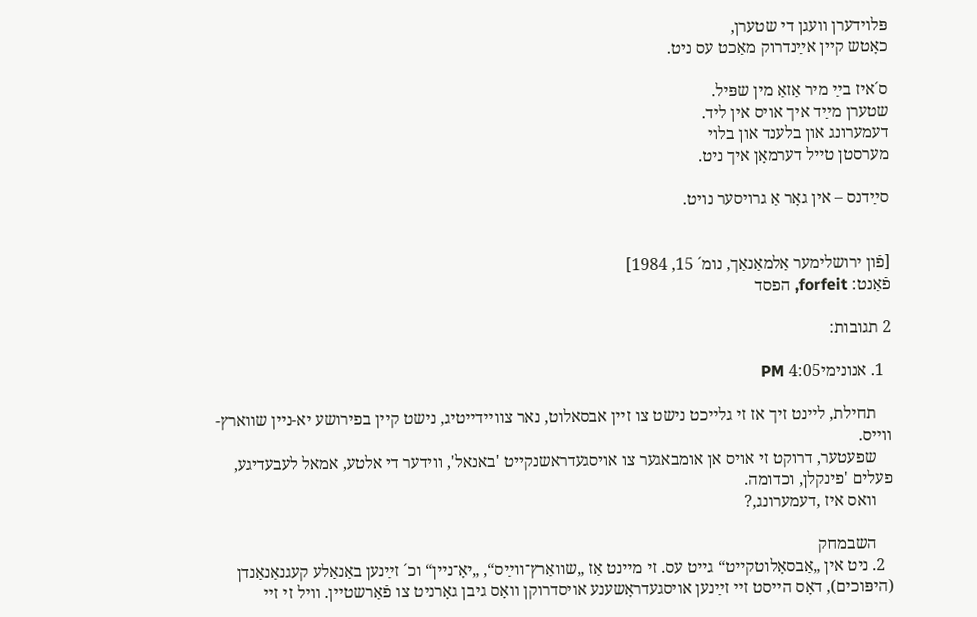פּלוידערן וועגן די שטערן,
כאָטש קיין אײַנדרוק מאַכט עס ניט.

ס´איז בײַ מיר אַזאַ מין שפּיל.
שטערן מײַד איך אויס אין ליד.
דעמערונג און בלענד און בלוי
מערסטן טייל דערמאָן איך ניט.

סײַדנס – אין גאָר אַ גרויסער נויט.


[פֿון ירושלימער אַלמאַנאַך, נומ´ 15, 1984]
פֿאַנט: forfeit, הפסד

2 תגובות:

  1. אנונימי4:05 PM

    תחילת, ליינט זיך אז זי גלייכט נישט צו זיין אבסאלוט, נאר צוויידייטיג, נישט קיין בפירושע יא-ניין שווארץ-ווייס.
    שפעטער, דרוקט זי אויס אן אומבאגער צו אויסגעדראשנקייט 'באנאל', ווידער די אלטע, אמאל לעבעדיגע, פעלים 'פינקלן, וכדומה.
    וואס איז ,דעמערונג,?

    השבמחק
  2. ניט אין „אַבסאָלוטקייט“ גייט עס. זי מיינט אַז „שוואַרץ־ווײַס“, „יאָ־ניין“ וכ´ זײַנען באַנאַלע קעגנאַנאַנדן (היפּוכים), דאָס הייסט זיי זײַנען אויסגעדראָשענע אויסדרוקן וואָס גיבן גאָרניט צו פֿאַרשטיין. וויל זי זיי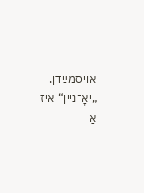אויסמײַדן. „יאָ־ניין“ איז אַ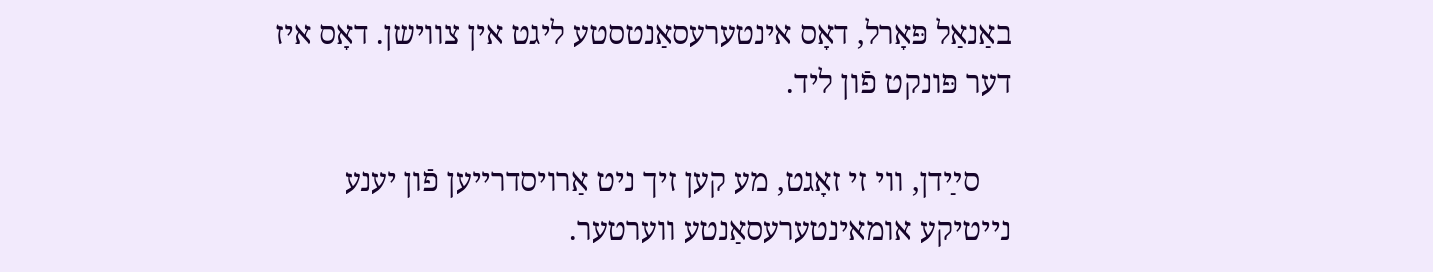באַנאַל פּאָרל, דאָס אינטערעסאַנטסטע ליגט אין צווישן. דאָס איז דער פּונקט פֿון ליד.

    סײַדן, ווי זי זאָגט, מע קען זיך ניט אַרויסדרייען פֿון יענע נייטיקע אומאינטערעסאַנטע ווערטער.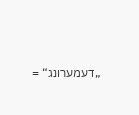„דעמערונג“ =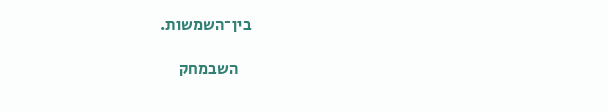בין־השמשות.

    השבמחק